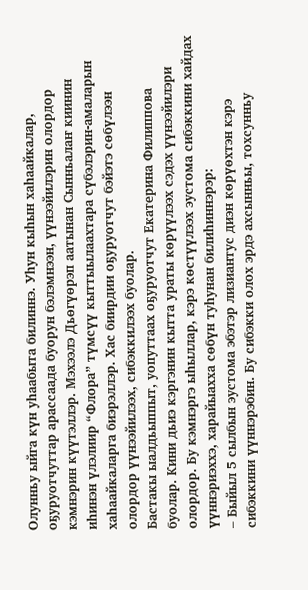Олунньу ыйга күн уһаабыта билиннэ. Уһун кыһын хаһаайкалар, оҕуруотчуттар арассаада буорун бэлэмнээн, үүнээйилэрин олордор кэмнэрин күүтэллэр. Мэхээлэ Дьөгүөрэп аатынан Сынньалаҥ киинин иһинэн үлэлиир “Флора” түмсүү кыттыылаахтара сүбэлэрин-амаларын хаһаайкаларга биэрэллэр. Хас биирдии оҕуруотчут бэйэтэ сөбүлээн олордор үүнээйилээх, сибэккилээх буолар.
Бастакы ыалдьыппыт, уопуттаах оҕуруотчут Екатерина Филиппова буолар. Кини дьиэ кэргэнин кытта ураты көрүүлээх сэдэх үүнээйилэри олордор. Бу кэмнэргэ ыһыллар, кэрэ көстүүлээх эустома сибэккини хайдах үүннэриэххэ, харайыахха сөбүн туһунан билиһиннэрэр:
– Быйыл 5 сылбын эустома эбэтэр лизиантус диэн көрүөхтэн кэрэ сибэккини үүннэрэбин. Бу сибэкки олох эрдэ ахсынньы, тохсунньу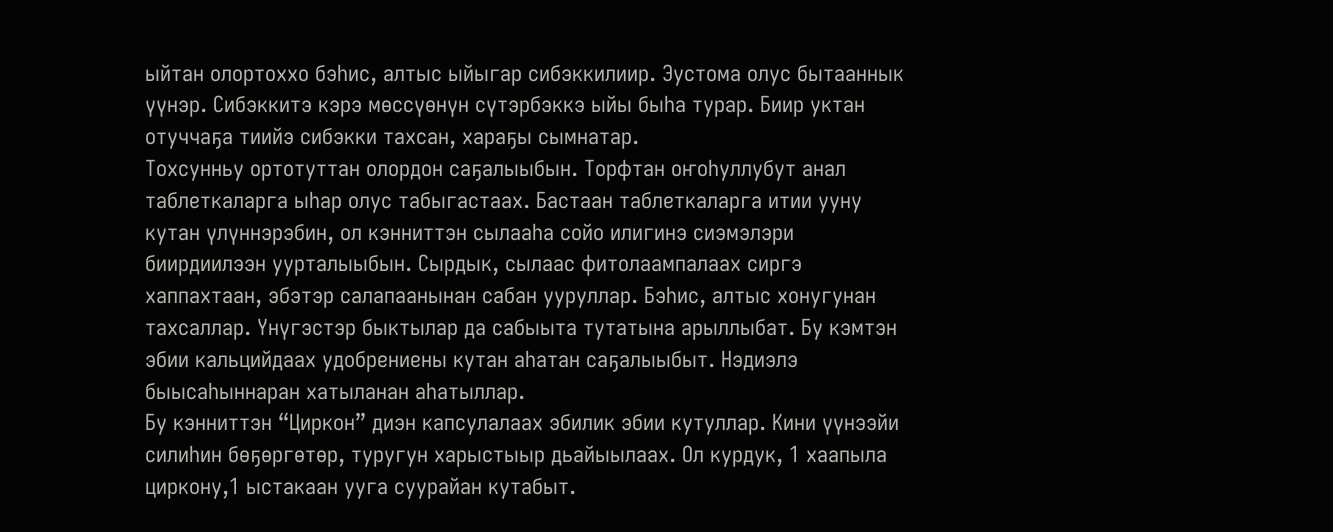ыйтан олортоххо бэһис, алтыс ыйыгар сибэккилиир. Эустома олус бытааннык үүнэр. Сибэккитэ кэрэ мөссүөнүн сүтэрбэккэ ыйы быһа турар. Биир уктан отуччаҕа тиийэ сибэкки тахсан, хараҕы сымнатар.
Тохсунньу ортотуттан олордон саҕалыыбын. Торфтан оҥоһуллубут анал таблеткаларга ыһар олус табыгастаах. Бастаан таблеткаларга итии ууну кутан үлүннэрэбин, ол кэнниттэн сылааһа сойо илигинэ сиэмэлэри биирдиилээн уурталыыбын. Сырдык, сылаас фитолаампалаах сиргэ хаппахтаан, эбэтэр салапаанынан сабан ууруллар. Бэһис, алтыс хонугунан тахсаллар. Үнүгэстэр быктылар да сабыыта тутатына арыллыбат. Бу кэмтэн эбии кальцийдаах удобрениены кутан аһатан саҕалыыбыт. Нэдиэлэ быысаһыннаран хатыланан аһатыллар.
Бу кэнниттэн “Циркон” диэн капсулалаах эбилик эбии кутуллар. Кини үүнээйи силиһин бөҕөргөтөр, туругун харыстыыр дьайыылаах. Ол курдук, 1 хаапыла циркону,1 ыстакаан ууга суурайан кутабыт.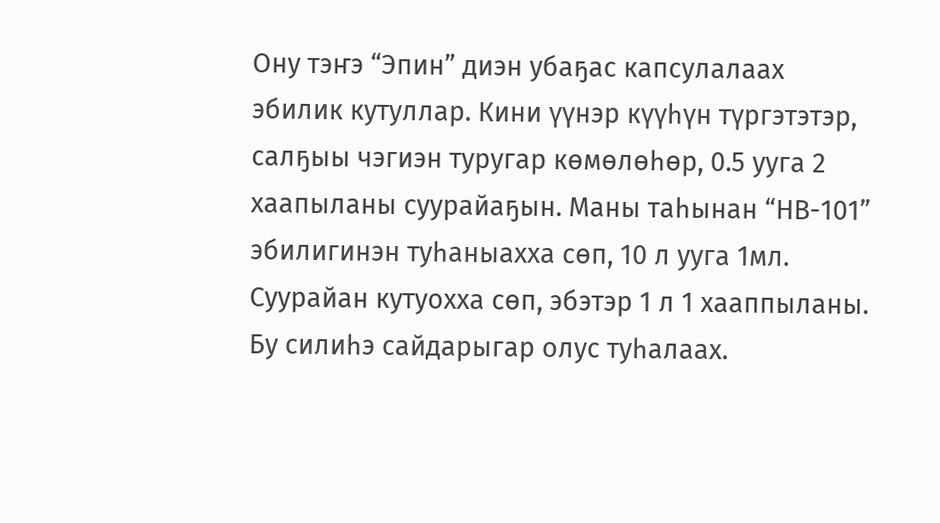Ону тэҥэ “Эпин” диэн убаҕас капсулалаах эбилик кутуллар. Кини үүнэр күүһүн түргэтэтэр, салҕыы чэгиэн туругар көмөлөһөр, 0.5 ууга 2 хаапыланы суурайаҕын. Маны таһынан “НВ-101” эбилигинэн туһаныахха сөп, 10 л ууга 1мл. Суурайан кутуохха сөп, эбэтэр 1 л 1 хааппыланы. Бу силиһэ сайдарыгар олус туһалаах.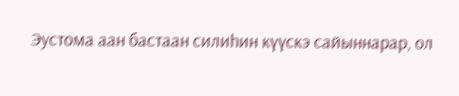Эустома аан бастаан силиһин күүскэ сайыннарар, ол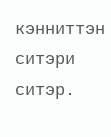кэнниттэн ситэри ситэр.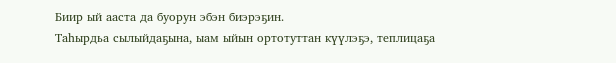Биир ый ааста да буорун эбэн биэрэҕин.
Таһырдьа сылыйдаҕына, ыам ыйын ортотуттан күүлэҕэ, теплицаҕа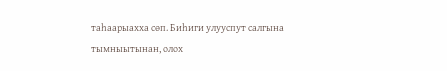таһаарыахха сөп. Биһиги улууспут салгына тымныытынан, олох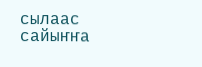сылаас сайыҥҥа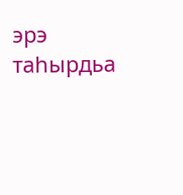эрэ таһырдьа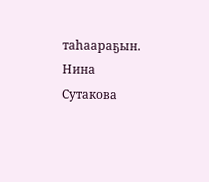таһаараҕын.
Нина Сутакова